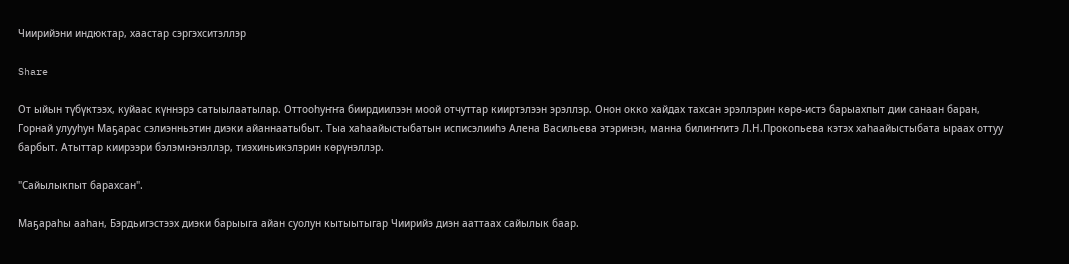Чиирийэни индюктар, хаастар сэргэхситэллэр

Share

От ыйын түбүктээх, куйаас күннэрэ сатыылаатылар. Оттооһуҥҥа биирдиилээн моой отчуттар кииртэлээн эрэллэр. Онон окко хайдах тахсан эрэллэрин көрө-истэ барыахпыт дии санаан баран, Горнай улууһун Маҕарас сэлиэнньэтин диэки айаннаатыбыт. Тыа хаһаайыстыбатын исписэлииһэ Алена Васильева этэринэн, манна билиҥҥитэ Л.Н.Прокопьева кэтэх хаһаайыстыбата ыраах оттуу барбыт. Атыттар киирээри бэлэмнэнэллэр, тиэхиньикэлэрин көрүнэллэр.

"Сайылыкпыт барахсан".

Маҕараһы ааһан, Бэрдьигэстээх диэки барыыга айан суолун кытыытыгар Чиирийэ диэн ааттаах сайылык баар.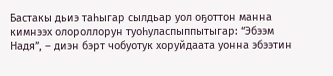Бастакы дьиэ таһыгар сылдьар уол оҕоттон манна кимнээх олороллорун туоһуласпыппытыгар: “Эбээм Надя”, – диэн бэрт чобуотук хоруйдаата уонна эбээтин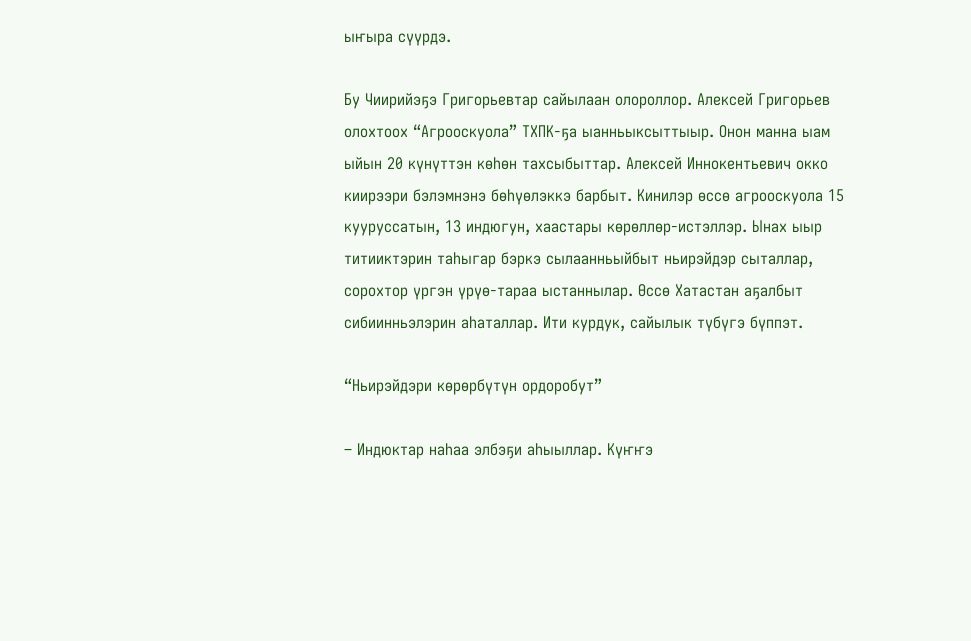ыҥыра сүүрдэ.

Бу Чиирийэҕэ Григорьевтар сайылаан олороллор. Алексей Григорьев олохтоох “Агрооскуола” ТХПК-ҕа ыанньыксыттыыр. Онон манна ыам ыйын 20 күнүттэн көһөн тахсыбыттар. Алексей Иннокентьевич окко киирээри бэлэмнэнэ бөһүөлэккэ барбыт. Кинилэр өссө агрооскуола 15 кууруссатын, 13 индюгун, хаастары көрөллөр-истэллэр. Ынах ыыр титииктэрин таһыгар бэркэ сылаанньыйбыт ньирэйдэр сыталлар, сорохтор үргэн үрүө-тараа ыстаннылар. Өссө Хатастан аҕалбыт сибиинньэлэрин аһаталлар. Ити курдук, сайылык түбүгэ бүппэт.

“Ньирэйдэри көрөрбүтүн ордоробут”

– Индюктар наһаа элбэҕи аһыыллар. Күҥҥэ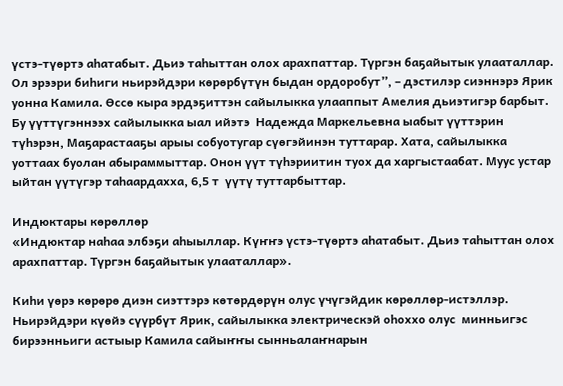үстэ-түөртэ аһатабыт. Дьиэ таһыттан олох арахпаттар. Түргэн баҕайытык улааталлар. Ол эрээри биһиги ньирэйдэри көрөрбүтүн быдан ордоробут”, – дэстилэр сиэннэрэ Ярик уонна Камила. Өссө кыра эрдэҕиттэн сайылыкка улааппыт Амелия дьиэтигэр барбыт. Бу үүттүгэннээх сайылыкка ыал ийэтэ  Надежда Маркельевна ыабыт үүттэрин түһэрэн, Маҕарастааҕы арыы собуотугар сүөгэйинэн туттарар. Хата, сайылыкка уоттаах буолан абыраммыттар. Онон үүт түһэриитин туох да харгыстаабат. Муус устар ыйтан үүтүгэр таһаардахха, 6,5 т  үүтү туттарбыттар.

Индюктары көрөллөр
«Индюктар наһаа элбэҕи аһыыллар. Күҥҥэ үстэ-түөртэ аһатабыт. Дьиэ таһыттан олох арахпаттар. Түргэн баҕайытык улааталлар».

Киһи үөрэ көрөрө диэн сиэттэрэ көтөрдөрүн олус үчүгэйдик көрөллөр-истэллэр. Ньирэйдэри күөйэ сүүрбүт Ярик, сайылыкка электрическэй оһоххо олус  минньигэс  бирээнньиги астыыр Камила сайыҥҥы сынньалаҥнарын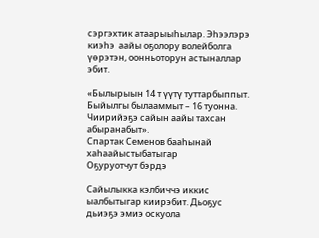сэргэхтик атаарыыһылар. Эһээлэрэ киэһэ  аайы оҕолору волейболга үөрэтэн, оонньоторун астыналлар эбит.

«Былырыын 14 т үүтү туттарбыппыт. Быйылгы былааммыт – 16 туонна. Чиирийэҕэ сайын аайы тахсан абыранабыт».
Спартак Семенов бааһынай хаһаайыстыбатыгар
Оҕуруотчут бэрдэ

Сайылыкка кэлбиччэ иккис ыалбытыгар киирэбит. Дьоҕус дьиэҕэ эмиэ оскуола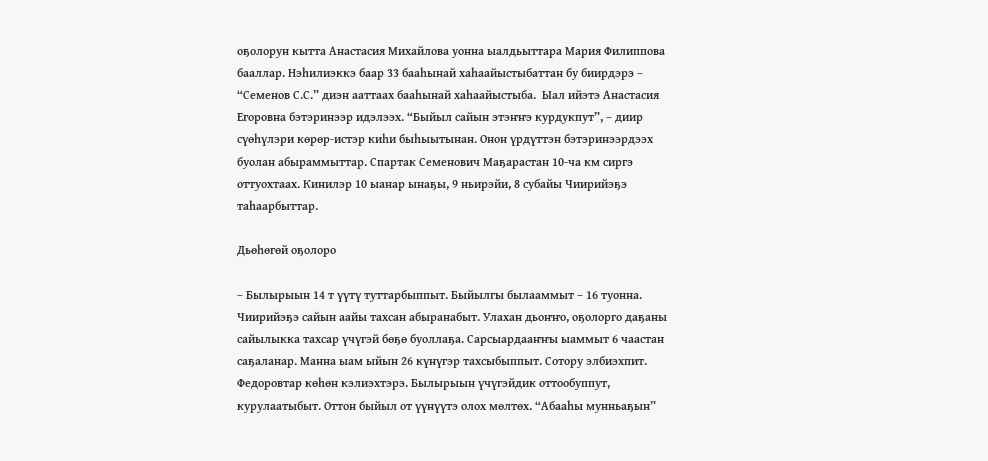оҕолорун кытта Анастасия Михайлова уонна ыалдьыттара Мария Филиппова бааллар. Нэһилиэккэ баар 33 бааһынай хаһаайыстыбаттан бу биирдэрэ – “Семенов С.С.” диэн ааттаах бааһынай хаһаайыстыба.  Ыал ийэтэ Анастасия Егоровна бэтэринээр идэлээх. “Быйыл сайын этэҥҥэ курдукпут”, – диир сүөһүлэри көрөр-истэр киһи быһыытынан. Онон үрдүттэн бэтэринээрдээх буолан абыраммыттар. Спартак Семенович Маҕарастан 10-ча км сиргэ оттуохтаах. Кинилэр 10 ыанар ынаҕы, 9 ньирэйи, 8 субайы Чиирийэҕэ таһаарбыттар.

Дьөһөгөй оҕолоро

– Былырыын 14 т үүтү туттарбыппыт. Быйылгы былааммыт – 16 туонна. Чиирийэҕэ сайын аайы тахсан абыранабыт. Улахан дьоҥҥо, оҕолорго даҕаны сайылыкка тахсар үчүгэй бөҕө буоллаҕа. Сарсыардааҥҥы ыаммыт 6 чаастан саҕаланар. Манна ыам ыйын 26 күнүгэр тахсыбыппыт. Сотору элбиэхпит. Федоровтар көһөн кэлиэхтэрэ. Былырыын үчүгэйдик оттообуппут, курулаатыбыт. Оттон быйыл от үүнүүтэ олох мөлтөх. “Абааһы мунньаҕын”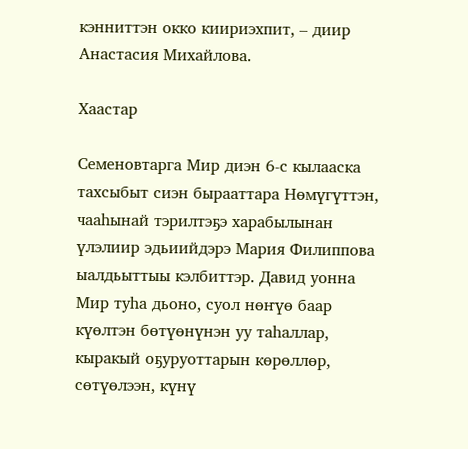кэнниттэн окко киириэхпит, – диир Анастасия Михайлова.

Хаастар

Семеновтарга Мир диэн 6-с кылааска тахсыбыт сиэн бырааттара Нөмүгүттэн, чааһынай тэрилтэҕэ харабылынан үлэлиир эдьиийдэрэ Мария Филиппова ыалдьыттыы кэлбиттэр. Давид уонна Мир туһа дьоно, суол нөҥүө баар күөлтэн бөтүөнүнэн уу таһаллар, кыракый оҕуруоттарын көрөллөр, сөтүөлээн, күнү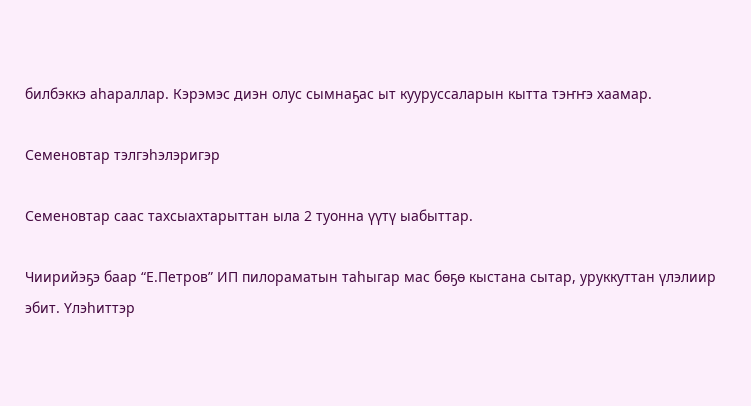билбэккэ аһараллар. Кэрэмэс диэн олус сымнаҕас ыт кууруссаларын кытта тэҥҥэ хаамар.

Семеновтар тэлгэһэлэригэр

Семеновтар саас тахсыахтарыттан ыла 2 туонна үүтү ыабыттар.

Чиирийэҕэ баар “Е.Петров” ИП пилораматын таһыгар мас бөҕө кыстана сытар, уруккуттан үлэлиир эбит. Үлэһиттэр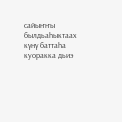сайыҥҥы былдьаһыктаах күнү баттаһа куоракка дьиэ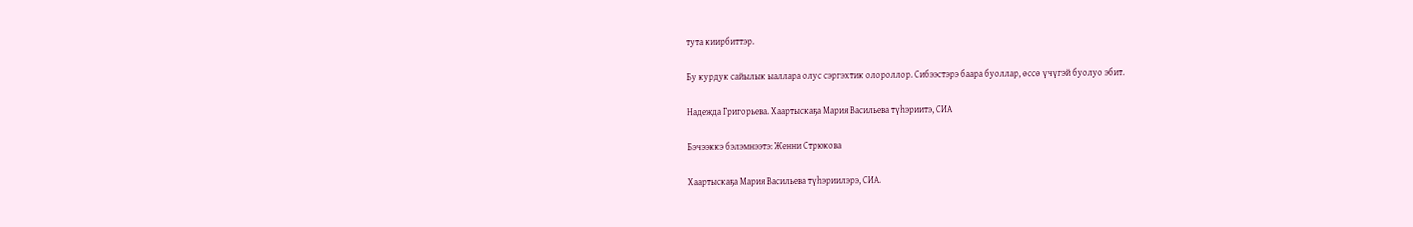тута киирбиттэр.

Бу курдук сайылык ыаллара олус сэргэхтик олороллор. Сибээстэрэ баара буоллар, өссө үчүгэй буолуо эбит.

Надежда Григорьева. Хаартыскаҕа Мария Васильева түһэриитэ, СИА

Бэчээккэ бэлэмнээтэ: Женни Стрюкова

Хаартыскаҕа Мария Васильева түһэриилэрэ, СИА.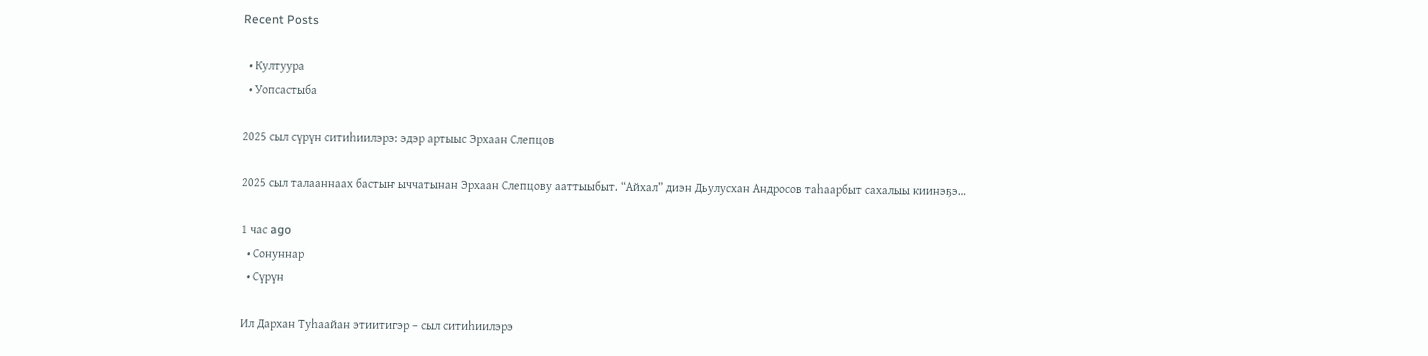Recent Posts

  • Култуура
  • Уопсастыба

2025 сыл сүрүн ситиһиилэрэ: эдэр артыыс Эрхаан Слепцов

2025 сыл талааннаах бастыҥ ыччатынан Эрхаан Слепцову ааттыыбыт. “Айхал” диэн Дьулусхан Андросов таһаарбыт сахалыы киинэҕэ…

1 час ago
  • Сонуннар
  • Сүрүн

Ил Дархан Туһаайан этиитигэр – сыл ситиһиилэрэ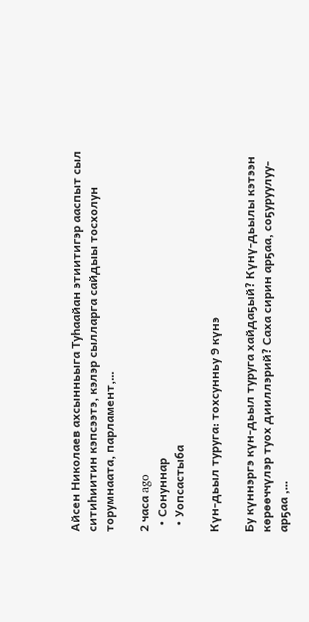Айсен Николаев ахсынньыга Туһаайан этиитигэр ааспыт сыл ситиһиитин кэпсээтэ, кэлэр сылларга сайдыы тосхолун торумнаата, парламент,…

2 часа ago
  • Сонуннар
  • Уопсастыба

Күн-дьыл туруга: тохсунньу 9 күнэ

Бу күннэргэ күн-дьыл туруга хайдаҕый? Күнү-дьылы кэтээн көрөөччүлэр туох дииллэрий? Саха сирин арҕаа, соҕуруулуу-арҕаа ,…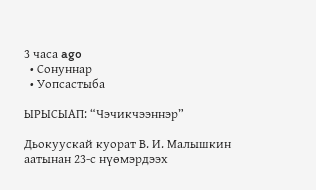3 часа ago
  • Сонуннар
  • Уопсастыба

ЫРЫСЫАП: “Чэчикчээннэр”

Дьокуускай куорат В. И. Малышкин аатынан 23‑с нүөмэрдээх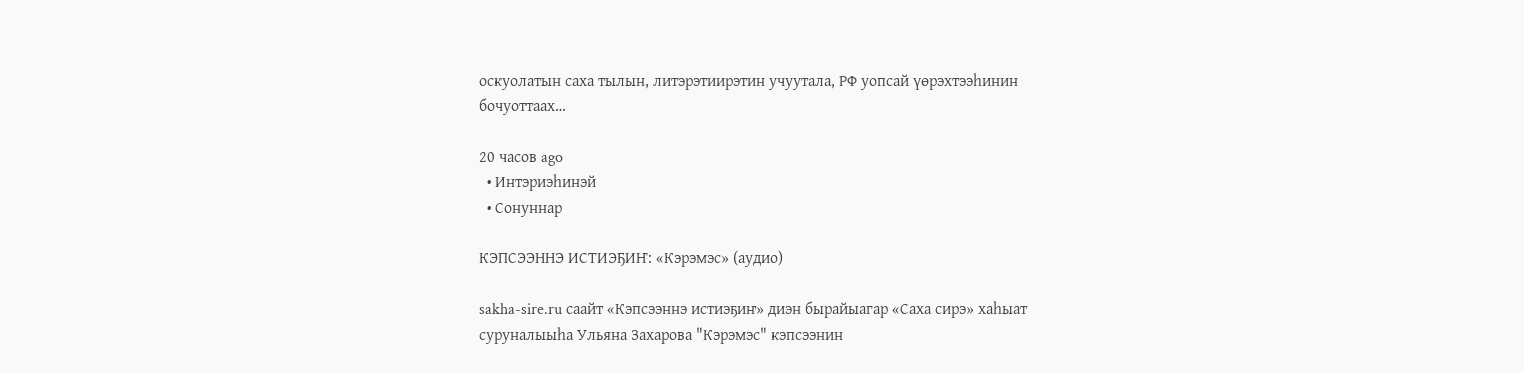оскуолатын саха тылын, литэрэтиирэтин учуутала, РФ уопсай үөрэхтээһинин бочуоттаах…

20 часов ago
  • Интэриэһинэй
  • Сонуннар

КЭПСЭЭННЭ ИСТИЭҔИҤ: «Кэрэмэс» (аудио)

sakha-sire.ru саайт «Кэпсээннэ истиэҕиҥ» диэн бырайыагар «Саха сирэ» хаһыат суруналыыһа Ульяна Захарова "Кэрэмэс" кэпсээнин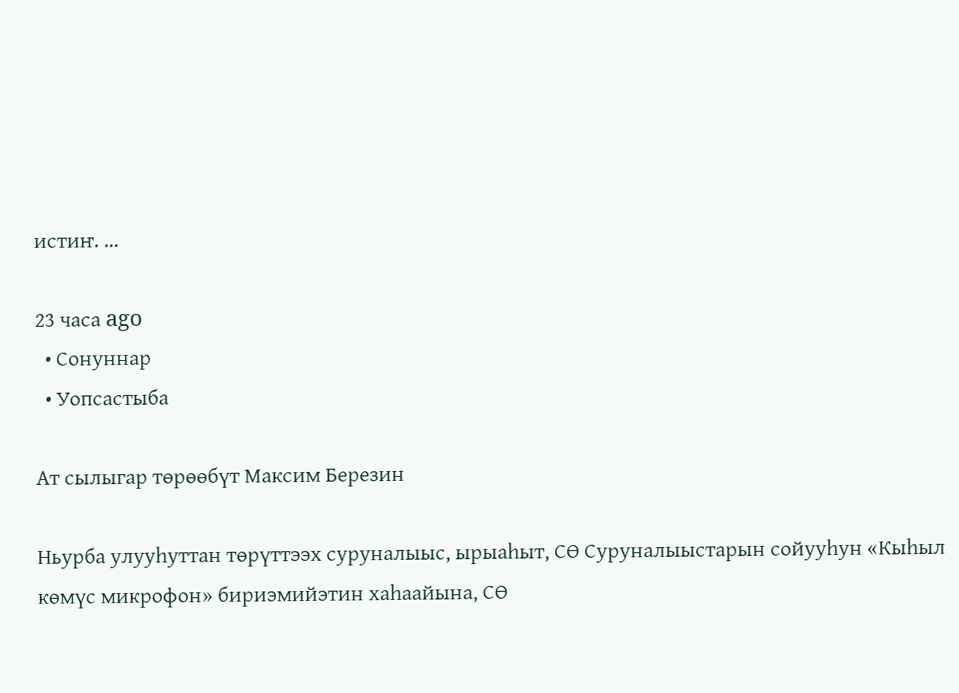истиҥ. …

23 часа ago
  • Сонуннар
  • Уопсастыба

Ат сылыгар төрөөбүт Максим Березин

Ньурба улууһуттан төрүттээх суруналыыс, ырыаһыт, СӨ Суруналыыстарын сойууһун «Кыһыл көмүс микрофон» бириэмийэтин хаһаайына, СӨ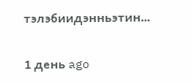тэлэбиидэнньэтин…

1 день ago